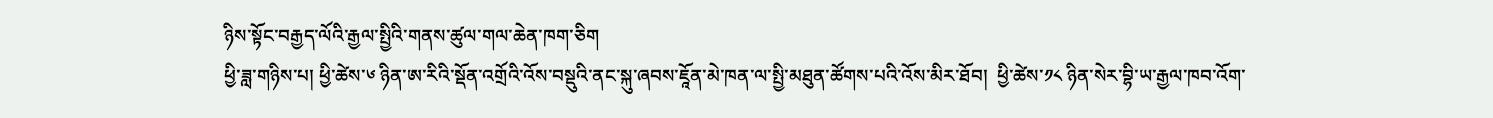ཉིས་སྟོང་བརྒྱད་ལོའི་རྒྱལ་སྤྱིའི་གནས་ཚུལ་གལ་ཆེན་ཁག་ཅིག
ཕྱི་ཟླ་གཉིས་པ། ཕྱི་ཚེས་༦ ཉིན་ཨ་རིའི་སྡོན་འགྲོའི་འོས་བསྡུའི་ནང་སྐུ་ཞབས་ཇཱོན་མེ་ཁན་ལ་སྤྱི་མཐུན་ཚོགས་པའི་འོས་མིར་ཐོབ།  ཕྱི་ཚེས་༡༨ ཉིན་སེར་བྷི་ཡ་རྒྱལ་ཁབ་འོག་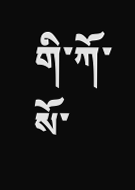གི་ཀོ་སོ་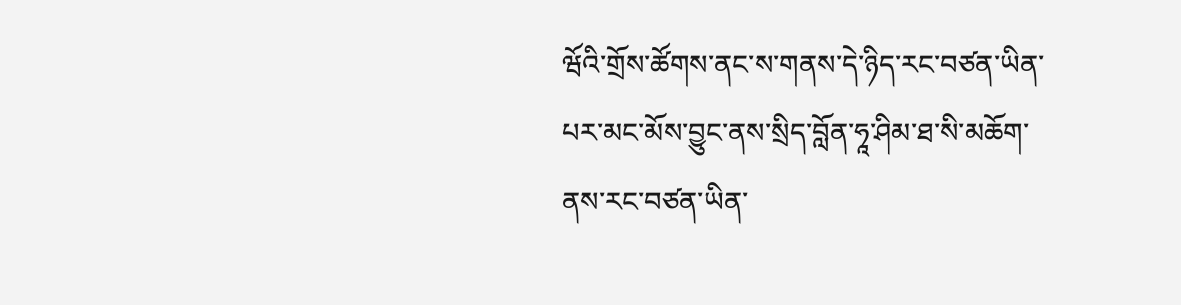ཝོའི་གྲོས་ཚོགས་ནང་ས་གནས་དེ་ཉིད་རང་བཙན་ཡིན་པར་མང་མོས་བྱུང་ནས་སྲིད་བློན་ཧཱ་ཤིམ་ཐ་སི་མཆོག་ནས་རང་བཙན་ཡིན་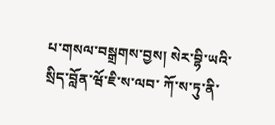པ་གསལ་བསྒྲགས་བྱས། སེར་བྷི་ཡའི་སྲིད་བློན་ཝོ་ཇི་ས་ལབ་ ཀོ་ས་ཏུ་ནི་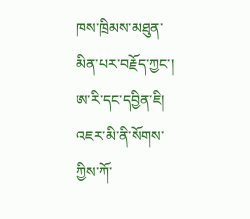ཁས་ཁྲིམས་མཐུན་མིན་པར་བརྗོད་ཀྱང་། ཨ་རི་དང་དབྱིན་ཇི། འཇར་མི་ནི་སོགས་ཀྱིས་ཀོ་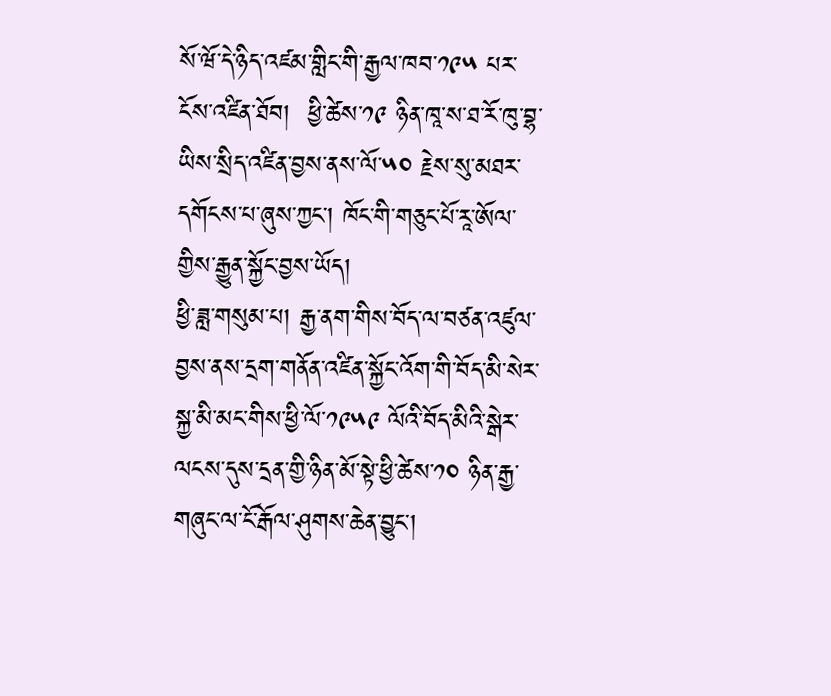སོ་ཝོ་དེ་ཉིད་འཛམ་གླིང་གི་རྒྱལ་ཁབ་༡༩༥ པར་ངོས་འཛིན་ཐོབ།  ཕྱི་ཚེས་༡༩ ཉིན་ཁཱ་ས་ཐ་རོ་ཁུ་བྷ་ཡིས་སྲིད་འཛིན་བྱས་ནས་ལོ་༥༠ རྗེས་སུ་མཐར་དགོངས་པ་ཞུས་ཀྱང་། ཁོང་གི་གཅུང་པོ་རཱ་ཨོལ་གྱིས་རྒྱུན་སྐྱོང་བྱས་ཡོད།
ཕྱི་ཟླ་གསུམ་པ། རྒྱ་ནག་གིས་བོད་ལ་བཙན་འཛུལ་བྱས་ནས་དྲག་གནོན་འཛིན་སྐྱོང་འོག་གི་བོད་མི་སེར་སྐྱ་མི་མང་གིས་ཕྱི་ལོ་༡༩༥༩ ལོའི་བོད་མིའི་སྒེར་ལངས་དུས་དྲན་གྱི་ཉིན་མོ་སྟེ་ཕྱི་ཚེས་༡༠ ཉིན་རྒྱ་གཞུང་ལ་ངོ་རྒོལ་ཤུགས་ཆེན་བྱུང་།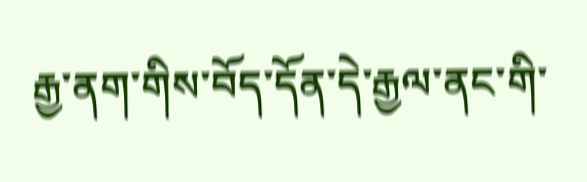རྒྱ་ནག་གིས་བོད་དོན་དེ་རྒྱལ་ནང་གི་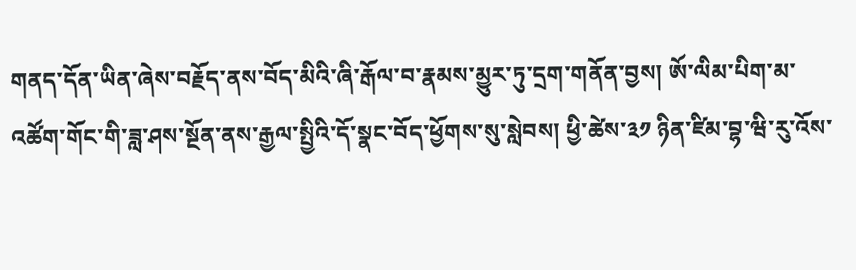གནད་དོན་ཡིན་ཞེས་བརྗོད་ནས་བོད་མིའི་ཞི་རྒོལ་བ་རྣམས་མྱུར་ཏུ་དྲག་གནོན་བྱས། ཨོ་ལིམ་པིག་མ་འཚོག་གོང་གི་ཟླ་ཤས་སྔོན་ནས་རྒྱལ་སྤྱིའི་དོ་སྣང་བོད་ཕྱོགས་སུ་སླེབས། ཕྱི་ཚེས་༣༡ ཉིན་ཛིམ་བྷ་ཝི་རུ་འོས་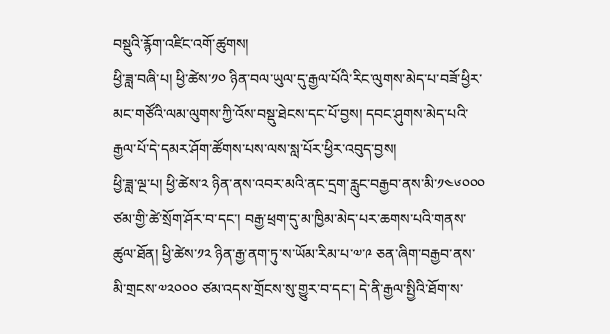བསྡུའི་རྙོག་འཛིང་འགོ་ཚུགས།
ཕྱི་ཟླ་བཞི་པ། ཕྱི་ཚེས་༡༠ ཉིན་བལ་ཡུལ་དུ་རྒྱལ་པོའི་རིང་ལུགས་མེད་པ་བཟོ་ཕྱིར་མང་གཙོའི་ལམ་ལུགས་ཀྱི་འོས་བསྡུ་ཐེངས་དང་པོ་བྱས། དབང་ཤུགས་མེད་པའི་རྒྱལ་པོ་དེ་དམར་ཤོག་ཚོགས་པས་ལས་སླ་པོར་ཕྱིར་འབུད་བྱས།
ཕྱི་ཟླ་ལྔ་པ། ཕྱི་ཚེས་༢ ཉིན་ནས་འབར་མའི་ནང་དྲག་རླུང་བརྒྱབ་ནས་མི་༡༤༦༠༠༠ ཙམ་གྱི་ཚེ་སྲོག་ཤོར་བ་དང་། བརྒྱ་ཕྲག་དུ་མ་ཁྱིམ་མེད་པར་ཆགས་པའི་གནས་ཚུལ་ཐོན། ཕྱི་ཚེས་༡༢ ཉིན་རྒྱ་ནག་ཏུ་ས་ཡོམ་རིམ་པ་༧་༩ ཅན་ཞིག་བརྒྱབ་ནས་མི་གྲངས་༧༢༠༠༠ ཙམ་འདས་གྲོངས་སུ་གྱུར་བ་དང་། དེ་ནི་རྒྱལ་སྤྱིའི་ཐོག་ས་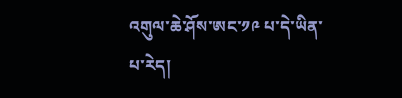འགུལ་ཆེ་ཤོས་ཨང་༡༩ པ་དེ་ཡིན་པ་རེད།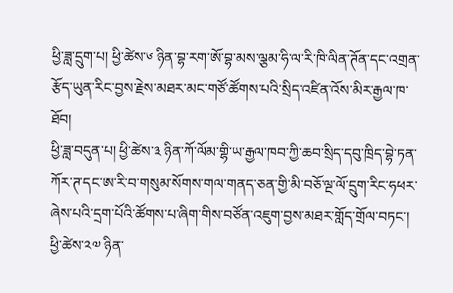ཕྱི་ཟླ་དྲུག་པ། ཕྱི་ཚེས་༦ ཉིན་བྷ་རག་ཨོ་བྷ་མས་ལྕམ་ཧི་ལ་རི་ཁི་ལིན་ཊོན་དང་འགྲན་རྩོད་ཡུན་རིང་བྱས་རྗེས་མཐར་མང་གཙོ་ཚོགས་པའི་སྲིད་འཛིན་འོས་མིར་རྒྱལ་ཁ་ཐོབ།
ཕྱི་ཟླ་བདུན་པ། ཕྱི་ཚེས་༣ ཉིན་ཀོ་ལོམ་གྷི་ཡ་རྒྱལ་ཁབ་ཀྱི་ཆབ་སྲིད་དབུ་ཁྲིད་བྷེ་ཏན་ཀོར་ཊ་དང་ཨ་རི་བ་གསུམ་སོགས་གལ་གནད་ཅན་གྱི་མི་བཅོ་ལྔ་ལོ་དྲུག་རིང་ཧཕར་ཞེས་པའི་དྲག་པོའི་ཚོགས་པ་ཞིག་གིས་བཙོན་འཇུག་བྱས་མཐར་གློད་གྲོལ་བཏང་།
ཕྱི་ཚེས་༢༧ ཉིན་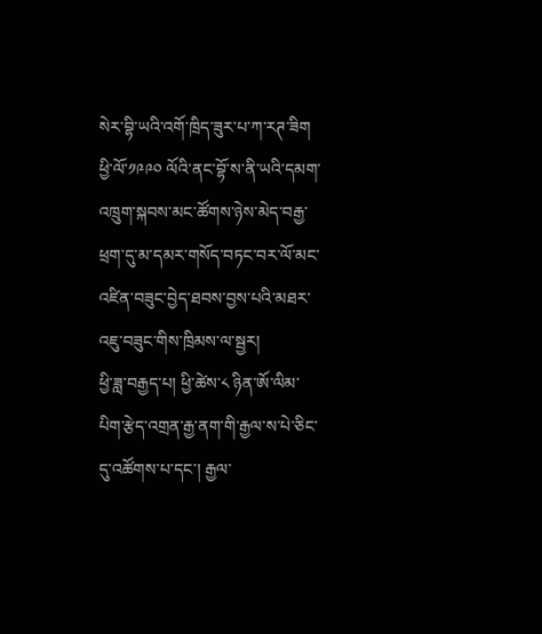སེར་བྷི་ཡའི་འགོ་ཁྲིད་ཟུར་པ་ཀ་རཊ་ཟིག ཕྱི་ལོ་༡༩༩༠ ལོའི་ནང་བྷོ་ས་ནི་ཡའི་དམག་འཁྲུག་སྐབས་མང་ཚོགས་ཉེས་མེད་བརྒྱ་ཕྲག་དུ་མ་དམར་གསོད་བཏང་བར་ལོ་མང་འཛིན་བཟུང་བྱེད་ཐབས་བྱས་པའི་མཐར་འཇུ་བཟུང་གིས་ཁྲིམས་ལ་སྦྱར།
ཕྱི་ཟླ་བརྒྱད་པ། ཕྱི་ཚེས་༨ ཉིན་ཨོ་ལིམ་པིག་རྩེད་འགྲན་རྒྱ་ནག་གི་རྒྱལ་ས་པེ་ཅིང་དུ་འཚོགས་པ་དང་། རྒྱལ་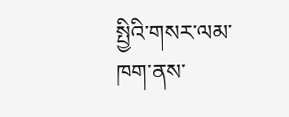སྤྱིའི་གསར་ལམ་ཁག་ནས་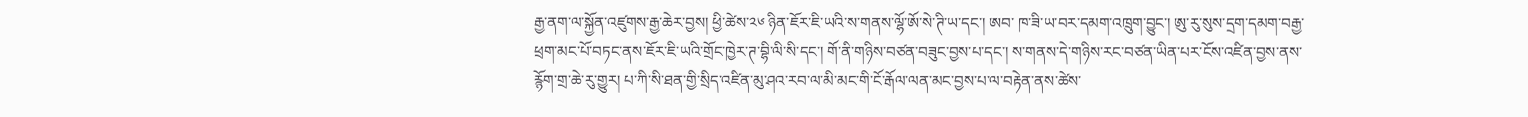རྒྱ་ནག་ལ་སྐྱོན་འཛུགས་རྒྱ་ཆེར་བྱས། ཕྱི་ཚེས་༢༦ ཉིན་ཇོར་ཇི་ཡའི་ས་གནས་ལྷོ་ཨོ་སེ་ཊི་ཡ་དང་། ཨབ་ ཁ་ཟི་ཡ་བར་དམག་འཁྲུག་བྱུང་། ཨུ་རུ་སུས་དྲག་དམག་བརྒྱ་ཕྲག་མང་པོ་བཏང་ནས་ཇོར་ཇི་ཡའི་གྲོང་ཁྱེར་ཊ་བྷི་ལི་སི་དང་། གོ་ནི་གཉིས་བཙན་བཟུང་བྱས་པ་དང་། ས་གནས་དེ་གཉིས་རང་བཙན་ཡིན་པར་ངོས་འཛིན་བྱས་ནས་རྙོག་གྲ་ཆེ་རུ་གྱུར། པ་ཀི་སི་ཐན་གྱི་སྲིད་འཛིན་མུ་ཤའ་རབ་ལ་མི་མང་གི་ངོ་རྒོལ་ལན་མང་བྱས་པ་ལ་བརྟེན་ནས་ཚེས་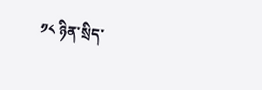༡༨ ཉིན་སྲིད་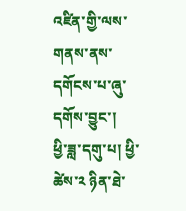འཛིན་གྱི་ལས་གནས་ནས་དགོངས་པ་ཞུ་དགོས་བྱུང་།
ཕྱི་ཟླ་དགུ་པ། ཕྱི་ཚེས་༢ ཉིན་ཐེ་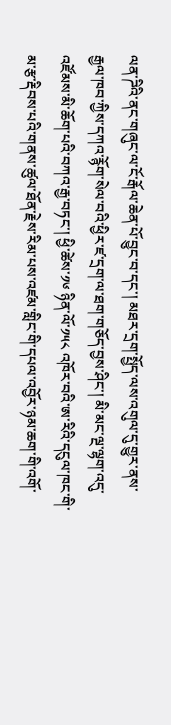ལན་ཌིའི་ནང་གཞུང་ལ་ངོ་རྒོལ་ཆེན་པོ་བྱུང་བ་དང་། མཐར་དྲག་སྤྱོད་ལས་འགུལ་དུ་གྱུར་ནས་རྒྱལ་ཁབ་ཀྱིས་དཀའ་རྙོག་སེལ་བའི་ཕྱིར་ཛ་དྲག་ལ་ཐག་གཅོད་བྱས་ཤིང་། མི་མང་ལྔ་ལྷག་འདུ་འཛོམས་མི་ཆོག་པའི་བཀའ་རྒྱ་བཏང་། ཕྱི་ཚེས་༡༦ ཉིན་ལོ་༡༥༨ འཁོར་བའི་ཨ་རིའི་དངུལ་ཁང་གི་མ་རྩ་རྡིབས་པའི་གནས་ཚུལ་ཐོན་རྗེས་རིམ་པས་འཛམ་གླིང་གི་དཔལ་འབྱོར་ཉམ་ཆག་གི་འགོ་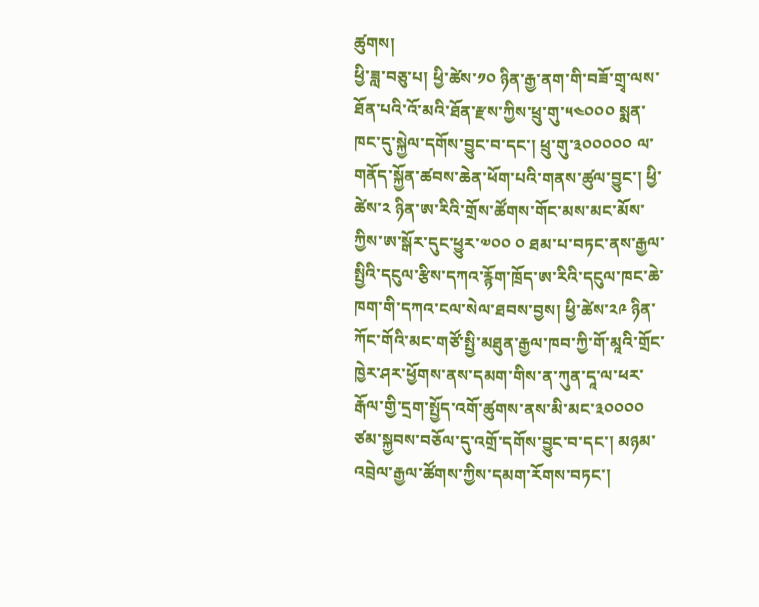ཚུགས།
ཕྱི་ཟླ་བཅུ་པ། ཕྱི་ཚེས་༡༠ ཉིན་རྒྱ་ནག་གི་བཟོ་གྲྭ་ལས་ཐོན་པའི་འོ་མའི་ཐོན་རྫས་ཀྱིས་ཕྲུ་གུ་༥༤༠༠༠ སྨན་ཁང་དུ་སྐྱེལ་དགོས་བྱུང་བ་དང་། ཕྲུ་གུ་༣༠༠༠༠༠ ལ་གནོད་སྐྱོན་ཚབས་ཆེན་ཕོག་པའི་གནས་ཚུལ་བྱུང་། ཕྱི་ཚེས་༢ ཉིན་ཨ་རིའི་གྲོས་ཚོགས་གོང་མས་མང་མོས་ཀྱིས་ཨ་སྒོར་དུང་ཕྱུར་༧༠༠ ༠ ཐམ་པ་བཏང་ནས་རྒྱལ་སྤྱིའི་དངུལ་རྩིས་དཀའ་རྙོག་ཁྲོད་ཨ་རིའི་དངུལ་ཁང་ཆེ་ཁག་གི་དཀའ་ངལ་སེལ་ཐབས་བྱས། ཕྱི་ཚེས་༢༩ ཉིན་ཀོང་གོའི་མང་གཙོ་སྤྱི་མཐུན་རྒྱལ་ཁབ་ཀྱི་གོ་མཱའི་གྲོང་ཁྱེར་ཤར་ཕྱོགས་ནས་དམག་གིས་ན་ཀུན་དཱ་ལ་ཕར་རྒོལ་གྱི་དྲག་སྤྱོད་འགོ་ཚུགས་ནས་མི་མང་༣༠༠༠༠ ཙམ་སྐྱབས་བཅོལ་དུ་འགྲོ་དགོས་བྱུང་བ་དང་། མཉམ་འབྲེལ་རྒྱལ་ཚོགས་ཀྱིས་དམག་རོགས་བཏང་།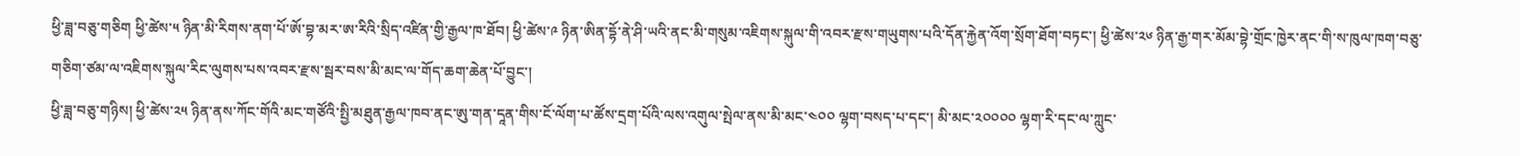ཕྱི་ཟླ་བཅུ་གཅིག ཕྱི་ཚེས་༥ ཉིན་མི་རིགས་ནག་པོ་ཨོ་བྷ་མར་ཨ་རིའི་སྲིད་འཛིན་གྱི་རྒྱལ་ཁ་ཐོབ། ཕྱི་ཚེས་༩ ཉིན་ཨིན་དྷོ་ནེ་ཤི་ཡའི་ནང་མི་གསུམ་འཇིགས་སྐུལ་གི་འབར་རྫས་གཡུགས་པའི་དོན་རྐྱེན་འོག་སྲོག་ཐོག་བཏང་། ཕྱི་ཚེས་༢༦ ཉིན་རྒྱ་གར་མོམ་བྷེ་གྲོང་ཁྱེར་ནང་གི་ས་ཁུལ་ཁག་བཅུ་གཅིག་ཙམ་ལ་འཇིགས་སྐུལ་རིང་ལུགས་པས་འབར་རྫས་སྦར་བས་མི་མང་ལ་གོད་ཆག་ཆེན་པོ་བྱུང་།
ཕྱི་ཟླ་བཅུ་གཉིས། ཕྱི་ཚེས་༢༥ ཉིན་ནས་ཀོང་གོའི་མང་གཙོའི་སྤྱི་མཐུན་རྒྱལ་ཁབ་ནང་ཨུ་གན་དཱན་གིས་ངོ་ལོག་པ་ཚོས་དྲག་པོའི་ལས་འགུལ་སྤེལ་ནས་མི་མང་༤༠༠ ལྷག་བསད་པ་དང་། མི་མང་༢༠༠༠༠ ལྷག་རི་དང་ལ་ཀླུང་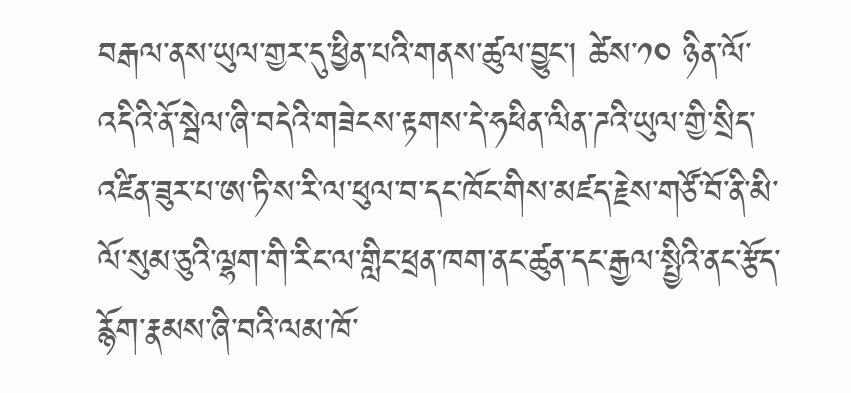བརྒལ་ནས་ཡུལ་གྱར་དུ་ཕྱིན་པའི་གནས་ཚུལ་བྱུང་། ཚེས་༡༠ ཉིན་ལོ་འདིའི་ནོ་སྦེལ་ཞི་བདེའི་གཟེངས་རྟགས་དེ་ཧཕིན་ལིན་ཌའི་ཡུལ་གྱི་སྲིད་འཛིན་ཟུར་པ་ཨ་ཏི་ས་རི་ལ་ཕུལ་བ་དང་ཁོང་གིས་མཛད་རྗེས་གཙོ་བོ་ནི་མི་ལོ་སུམ་ཅུའི་ལྷག་གི་རིང་ལ་གླིང་ཕྲན་ཁག་ནང་ཚུན་དང་རྒྱལ་སྤྱིའི་ནང་རྩོད་རྙོག་རྣམས་ཞི་བའི་ལམ་ཁོ་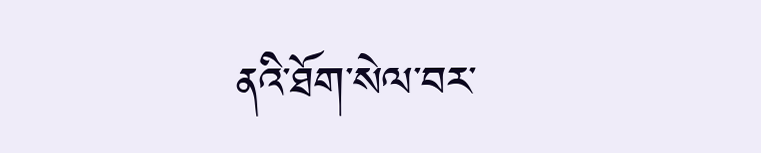ནའི་ཐོག་སེལ་བར་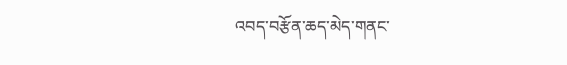འབད་བརྩོན་ཆད་མེད་གནང་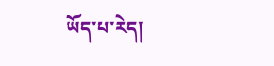ཡོད་པ་རེད།